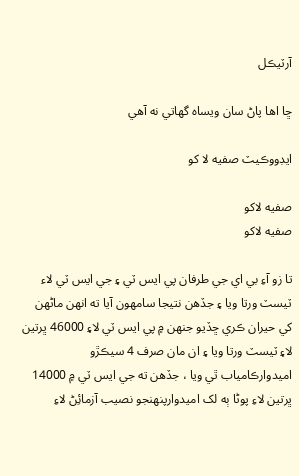آرٽيڪل

ڇا اها پاڻ سان ويساه گهاتي نه آهي

ايڊووڪيٽ صفيه لا کو

صفيه لاکو
صفيه لاکو

تا زو آءِ بي اي جي طرفان پي ايس ٽي ۽ جي ايس ٽي لاء ٽيسٽ ورتا ويا ۽ جڏهن نتيجا سامهون آيا ته انهن ماڻهن کي حيران ڪري ڇڏيو جنهن ۾ پي ايس ٽي لا۽ 46000 ڀرتين لا۽ ٽيسٽ ورتا ويا ۽ ان مان صرف 4 سيڪڙو اميدوارڪامياب ٿي ويا ، جڏهن ته جي ايس ٽي ۾ 14000 ڀرتين لاءِ پوڻا ٻه لک اميدوارپنهنجو نصيب آزمائِڻ لاءِ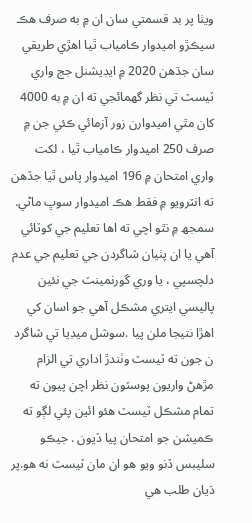ويٺا پر بد قسمتي سان ان ۾ به صرف هڪ سيڪڙو اميدوار ڪامياب ٿيا اهڙي طريقي سان جڌهن 2020 ۾ ايڊيشنل جج واري ٽيسٽ تي نظر گھمائجي ته ان ۾ به 4000 کان مٿي اميدوارن زور آزمائي ڪئي جن ۾ صرف 250 اميدوار ڪامياب ٿيا ، لکت واري امتحان ۾ 196 اميدوار پاس ٿيا جڏهن ته انٽرويو ۾ فقط هڪ اميدوار سوڀ ماڻي.
سمجھ ۾ نٿو اچي ته اها تعليم جي کوٽائي آهي يا ان پٺيان شاگردن جي تعليم جي عدم دلچسپي ، يا وري گورنمينٽ جي نئين پاليسي ايتري مشڪل آهي جو اسان کي اهڙا نتيجا ملن پيا .سوشل ميڊيا تي شاگرد ن جون ته ٽيسٽ وٺندڙ اداري تي الزام مڙهڻ واريون پوسٽون نظر اچن پيون ته تمام مشڪل ٽيسٽ هئو ائين پئي لڳو ته ڪميشن جو امتحان پيا ڏيون . جيڪو سليبس ڏنو ويو هو ان مان ٽيسٽ نه هو.پر ڌيان طلب هي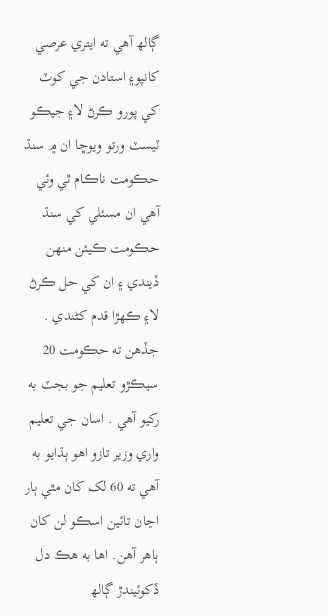ڳالھ آهي ته ايتري عرصي کانپو۽ استادن جي کوٽ کي پورو ڪرڻ لا۽ جيڪو ٽيسٽ ورتو ويوڇا ان ۾ سنڌ حڪومت ناڪام ٿي وئي آهي ان مسئلي کي سنڌ حڪومت ڪيئن منهن ڏيندي ۽ ان کي حل ڪرڻ لا۽ ڪھڙا قدم کڻندي . جڏهن ته حڪومت 20 سيڪڙو تعليم جو بجٽ به رکيو آهي . اسان جي تعليم واري وزير تازو اهو ٻڌايو به آهي ته 60 لک کان مٿي ٻار اڃان تائين اسڪو لن کان ٻاهر آهن. اها به هڪ دل ڏکوئيندڙ ڳالھ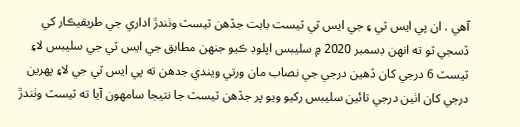آهي . ان پي ايس ٽي ۽ جي ايس ٽي ٽيست بابت جڏهن ٽيسٽ وٺندڙ اداري جي طريقيڪار کي ڏسجي ٽو ته انهن ڊسمبر 2020 ۾ سليبس اپلوڊ ڪيو جنهن مطابق جي ايس ٽي جي سليبس لا۽ ٽيسٽ 6 درجي کان ڏهين درجي جي نصاب مان ورتي ويندي جدهن ته پي ايس ٽي جي لا۽ پهرين درجي کان اٺين درجي تائين سليبس رکيو ويو پر جڏهن ٽيسٽ جا نتيجا سامهون آيا ته ٽيسٽ وٺندڙ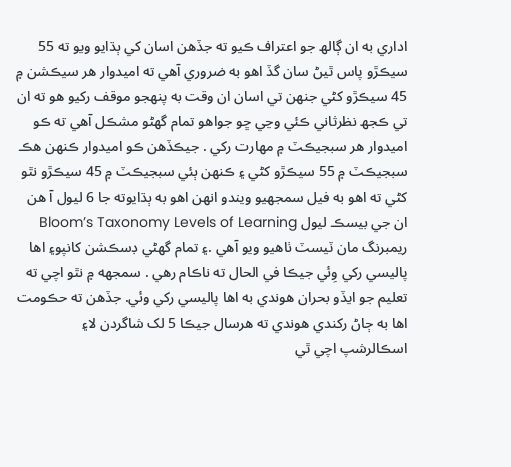اداري به ان ڳالھ جو اعتراف ڪيو ته جڏهن اسان کي ٻڌايو ويو ته 55 سيڪڙو پاس ٿيڻ سان گڏ اهو به ضروري آهي ته اميدوار هر سيڪشن ۾ 45 سيڪڙو کڻي جنهن تي اسان ان وقت به پنهجو موقف رکيو هو ته ان تي ڪجھ نظرثاني ڪئي وڃي ڇو جواهو تمام گهڻو مشڪل آهي ته ڪو اميدوار هر سبجيڪٽ ۾ مهارت رکي . جيڪڏهن ڪو اميدوار ڪنهن هڪ سبجيڪٽ ۾ 55 سيڪڙو کڻي ۽ ڪنهن ٻئي سبجيڪٽ ۾ 45 سيڪڙو نٿو کڻي ته اهو به فيل سمجهيو ويندو انهن اهو به ٻڌايوته جا 6 ليول آ ھن ان جي بيسڪ ليول Bloom’s Taxonomy Levels of Learning ريمبرنگ مان ٽيسٽ ٺاھيو ويو آهي .۽ تمام گهڻي ڊسڪشن کانپو۽ اها پاليسي رکي وِئي جيڪا في الحال ته ناڪام رهي . سمجھه ۾ نٿو اچي ته تعليم جو ايڏو بحران هوندي به اها پاليسي رکي وئي. جڏهن ته حڪومت اها به ڄاڻ رکندي هوندي ته هرسال جيڪا 5 لک شاگردن لا۽ اسڪالرشپ اچي ٿي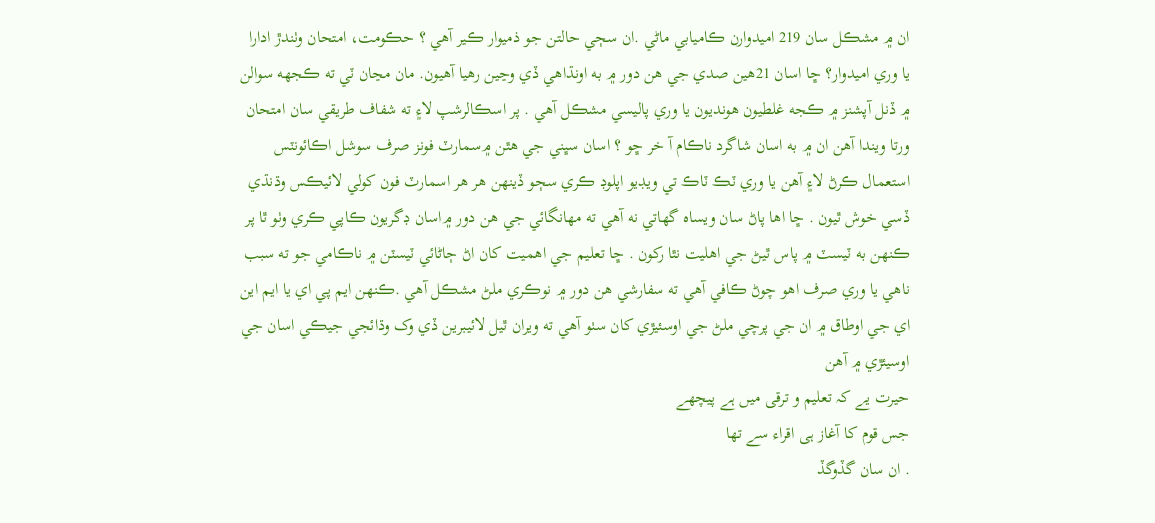ان ۾ مشڪل سان 219 اميدوارن ڪاميابي ماڻي .ان سڄي حالتن جو ذميوار ڪير آهي ؟ حڪومت، امتحان وٺندڙ ادارا يا وري اميدوار؟ ڇا اسان 21هين صدي جي هن دور ۾ به اونڌاهي ڏي وڃين رهيا آهيون. مان مڃان ٽي ته ڪجھه سوالن ۾ ڏنل آپشنز ۾ ڪجه غلطيون هونديون يا وري پاليسي مشڪل آهي . پر اسڪالرشپ لا۽ ته شفاف طريقي سان امتحان ورتا ويندا آهن ان ۾ به اسان شاگرد ناڪام آ خر ڇو ؟ اسان سڀني جي هٿن ۾سمارٽ فونز صرف سوشل اڪائونٽس استعمال ڪرڻ لا۽ آهن يا وري ٽڪ ٽاڪ تي ويڊيو اپلوڊ ڪري سڄو ڏينهن هر هر اسمارٽ فون کولي لائيڪس وڌنڌي ڏسي خوش ٿيون . ڇا اها پاڻ سان ويساه گهاتي نه آهي ته مهانگائي جي هن دور ۾اسان ڊگريون ڪاپي ڪري وٺو ٿا پر ڪنهن به ٽيسٽ ۾ پاس ٿيڻ جي اهليت نٿا رکون . ڇا تعليم جي اهميت کان اڻ ڄاڻائي ٽيسٽن ۾ ناڪامي جو ته سبب ناهي يا وري صرف اهو چوڻ ڪافي آهي ته سفارشي هن دور ۾ نوڪري ملڻ مشڪل آهي .ڪنهن ايم پي اي يا ايم اين اي جي اوطاق ۾ ان جي پرچي ملڻ جي اوسئيڙي کان سٺو آهي ته ويران ٿيل لائيبرين ڏي وک وڌائجي جيڪي اسان جي اوسيئڙي ۾ آهن
حیرت یے کہ تعلیم و ترقی میں ہے پیچھے
جس قوم کا آغاز ہی اقراء سے تھا
. ان سان گڏوگڏ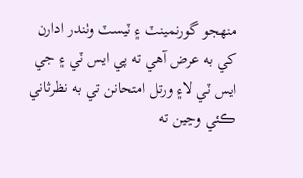منهجو گورنمينٽ ۽ ٽيسٽ وٺندر ادارن کي به عرض آهي ته پي ايس ٽي ۽ جي ايس ٽي لا۽ ورتل امتحانن تي به نظرثاني ڪئي وڃين ته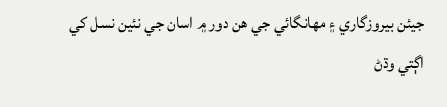جيئن بيروزگاري ۽ مهانگائي جي هن دور ۾ اسان جي نئين نسل کي اڳتي وڌڻ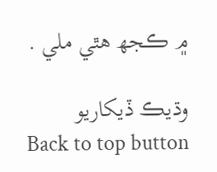۾ ڪجھ هٿي ملي .

وڌيڪ ڏيکاريو
Back to top button